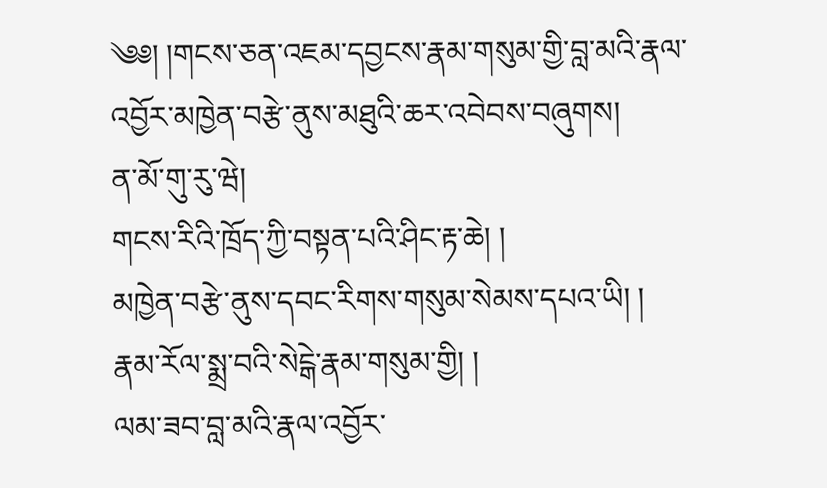༄༅། །གངས་ཅན་འཇམ་དབྱངས་རྣམ་གསུམ་གྱི་བླ་མའི་རྣལ་འབྱོར་མཁྱེན་བརྩེ་ནུས་མཐུའི་ཆར་འབེབས་བཞུགས།
ན་མོ་གུ་རུ་ཝེ།
གངས་རིའི་ཁྲོད་ཀྱི་བསྟན་པའི་ཤིང་རྟ་ཆེ། །
མཁྱེན་བརྩེ་ནུས་དབང་རིགས་གསུམ་སེམས་དཔའ་ཡི། །
རྣམ་རོལ་སྨྲ་བའི་སེངྒེ་རྣམ་གསུམ་གྱི། །
ལམ་ཟབ་བླ་མའི་རྣལ་འབྱོར་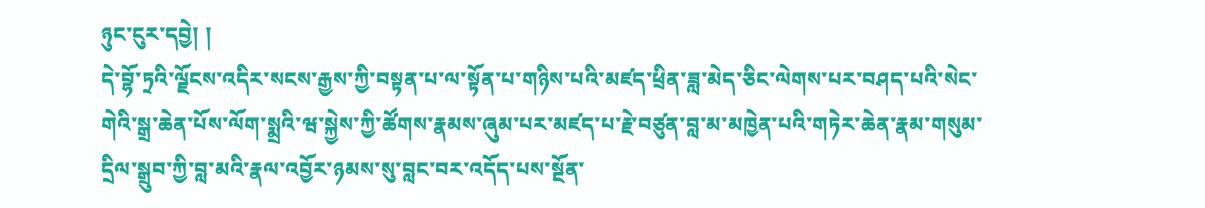ཉུང་ངུར་དབྱེ། །
དེ་བྷོ་ཏྲའི་ལྗོངས་འདིར་སངས་རྒྱས་ཀྱི་བསྟན་པ་ལ་སྟོན་པ་གཉིས་པའི་མཛད་ཕྲིན་ཟླ་མེད་ཅིང་ལེགས་པར་བཤད་པའི་སེང་གེའི་སྒྲ་ཆེན་པོས་ལོག་སྨྲའི་ཝ་སྐྱེས་ཀྱི་ཚོགས་རྣམས་ཞུམ་པར་མཛད་པ་རྗེ་བཙུན་བླ་མ་མཁྱེན་པའི་གཏེར་ཆེན་རྣམ་གསུམ་དྲིལ་སྒྲུབ་ཀྱི་བླ་མའི་རྣལ་འབྱོར་ཉམས་སུ་བླང་བར་འདོད་པས་སྔོན་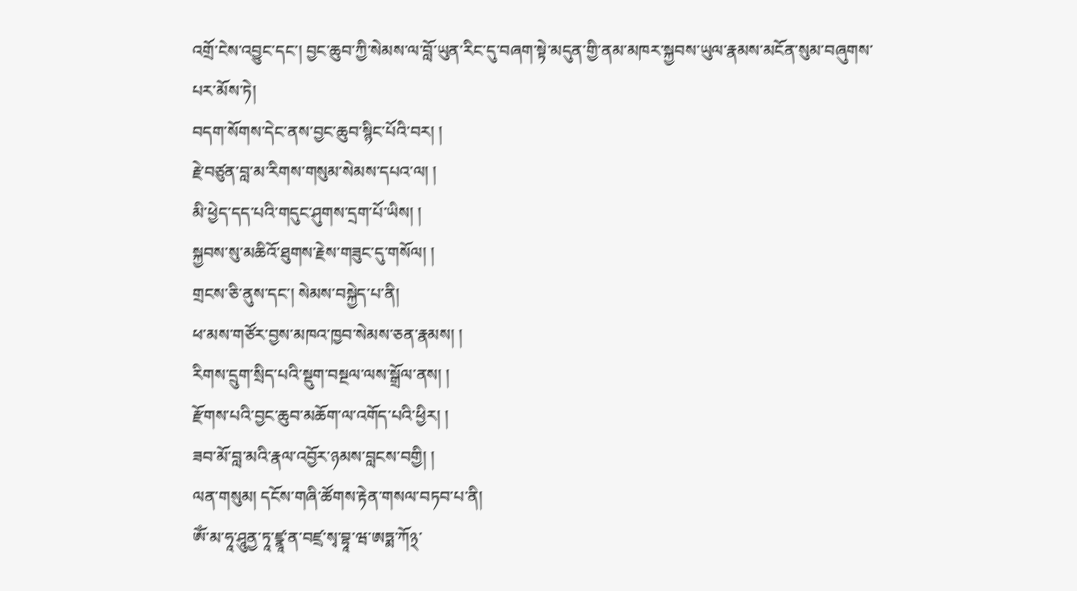འགྲོ་ངེས་འབྱུང་དང་། བྱང་ཆུབ་ཀྱི་སེམས་ལ་བློ་ཡུན་རིང་དུ་བཞག་སྟེ་མདུན་གྱི་ནམ་མཁར་སྐྱབས་ཡུལ་རྣམས་མངོན་སུམ་བཞུགས་པར་མོས་ཏེ།
བདག་སོགས་དེང་ནས་བྱང་ཆུབ་སྙིང་པོའི་བར། །
རྗེ་བཙུན་བླ་མ་རིགས་གསུམ་སེམས་དཔའ་ལ། །
མི་ཕྱེད་དད་པའི་གདུང་ཤུགས་དྲག་པོ་ཡིས། །
སྐྱབས་སུ་མཆིའོ་ཐུགས་རྗེས་གཟུང་དུ་གསོལ། །
གྲངས་ཅི་ནུས་དང་། སེམས་བསྐྱེད་པ་ནི།
ཕ་མས་གཙོར་བྱས་མཁའ་ཁྱབ་སེམས་ཅན་རྣམས། །
རིགས་དྲུག་སྲིད་པའི་སྡུག་བསྔལ་ལས་སྒྲོལ་ནས། །
རྫོགས་པའི་བྱང་ཆུབ་མཆོག་ལ་འགོད་པའི་ཕྱིར། །
ཟབ་མོ་བླ་མའི་རྣལ་འབྱོར་ཉམས་བླངས་བགྱི། །
ལན་གསུམ། དངོས་གཞི་ཚོགས་རྟེན་གསལ་བཏབ་པ་ནི།
ཨོཾ་མ་ཧཱ་ཤཱུནྱ་ཏཱ་ཛྣཱ་ན་བཛྲ་སྭ་བྷཱ་ཝ་ཨཏྨ་ཀོ྅་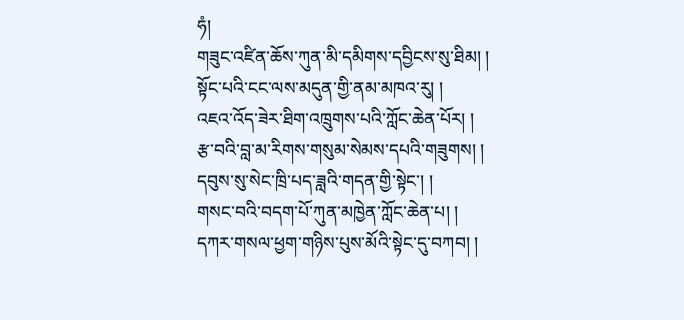ཧཾ།
གཟུང་འཛིན་ཆོས་ཀུན་མི་དམིགས་དབྱིངས་སུ་ཐིམ། །
སྟོང་པའི་ངང་ལས་མདུན་གྱི་ནམ་མཁའ་རུ། །
འཇའ་འོད་ཟེར་ཐིག་འཁྲུགས་པའི་ཀློང་ཆེན་པོར། །
རྩ་བའི་བླ་མ་རིགས་གསུམ་སེམས་དཔའི་གཟུགས། །
དབུས་སུ་སེང་ཁྲི་པད་ཟླའི་གདན་གྱི་སྟེང་། །
གསང་བའི་བདག་པོ་ཀུན་མཁྱེན་ཀློང་ཆེན་པ། །
དཀར་གསལ་ཕྱག་གཉིས་པུས་མོའི་སྟེང་དུ་བཀབ། །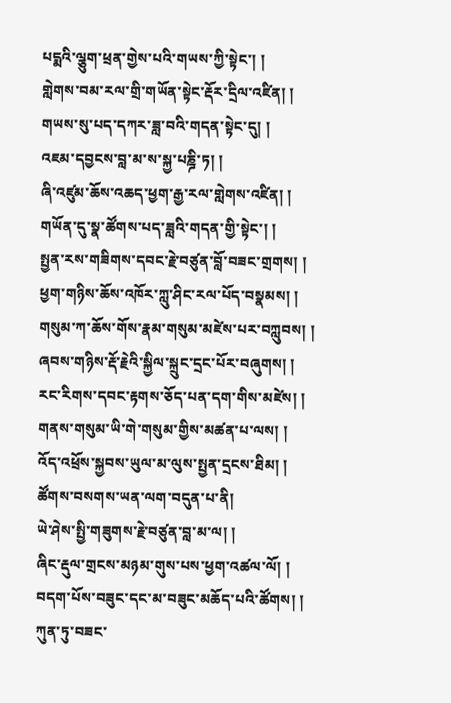པདྨའི་ལྕུག་ཕྲན་གྱེས་པའི་གཡས་ཀྱི་སྟེང་། །
གླེགས་བམ་རལ་གྲི་གཡོན་སྟེང་རྡོར་དྲིལ་འཛིན། །
གཡས་སུ་པད་དཀར་ཟླ་བའི་གདན་སྟེང་དུ། །
འཇམ་དབྱངས་བླ་མ་ས་སྐྱ་པཎྜི་ཏ། །
ཞི་འཛུམ་ཆོས་འཆད་ཕྱག་རྒྱ་རལ་གླེགས་འཛིན། །
གཡོན་དུ་སྣ་ཚོགས་པད་ཟླའི་གདན་གྱི་སྟེང་། །
སྤྱན་རས་གཟིགས་དབང་རྗེ་བཙུན་བློ་བཟང་གྲགས། །
ཕྱག་གཉིས་ཆོས་འཁོར་ཀླུ་ཤིང་རལ་པོད་བསྣམས། །
གསུམ་ཀ་ཆོས་གོས་རྣམ་གསུམ་མཛེས་པར་བཀླུབས། །
ཞབས་གཉིས་རྡོ་རྗེའི་སྐྱིལ་སྐྲུང་དྲང་པོར་བཞུགས། །
རང་རིགས་དབང་རྟགས་ཅོད་པན་དག་གིས་མཛེས། །
གནས་གསུམ་ཡི་གེ་གསུམ་གྱིས་མཚན་པ་ལས། །
འོད་འཕྲོས་སྐྱབས་ཡུལ་མ་ལུས་སྤྱན་དྲངས་ཐིམ། །
ཚོགས་བསགས་ཡན་ལག་བདུན་པ་ནི།
ཡེ་ཤེས་སྤྱི་གཟུགས་རྗེ་བཙུན་བླ་མ་ལ། །
ཞིང་རྡུལ་གྲངས་མཉམ་གུས་པས་ཕྱག་འཚལ་ལོ། །
བདག་པོས་བཟུང་དང་མ་བཟུང་མཆོད་པའི་ཚོགས། །
ཀུན་ཏུ་བཟང་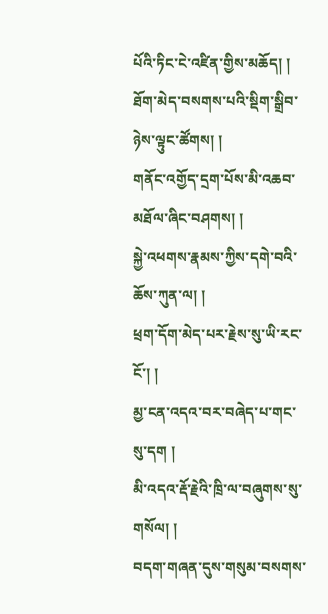པོའི་ཏིང་ངེ་འཛིན་གྱིས་མཆོད། །
ཐོག་མེད་བསགས་པའི་སྡིག་སྒྲིབ་ཉེས་ལྟུང་ཚོགས། །
གནོང་འགྱོད་དྲག་པོས་མི་འཆབ་མཐོལ་ཞིང་བཤགས། །
སྐྱེ་འཕགས་རྣམས་ཀྱིས་དགེ་བའི་ཆོས་ཀུན་ལ། །
ཕྲག་དོག་མེད་པར་རྗེས་སུ་ཡི་རང་ངོ་། །
མྱ་ངན་འདའ་བར་བཞེད་པ་གང་སུ་དག །
མི་འདའ་རྡོ་རྗེའི་ཁྲི་ལ་བཞུགས་སུ་གསོལ། །
བདག་གཞན་དུས་གསུམ་བསགས་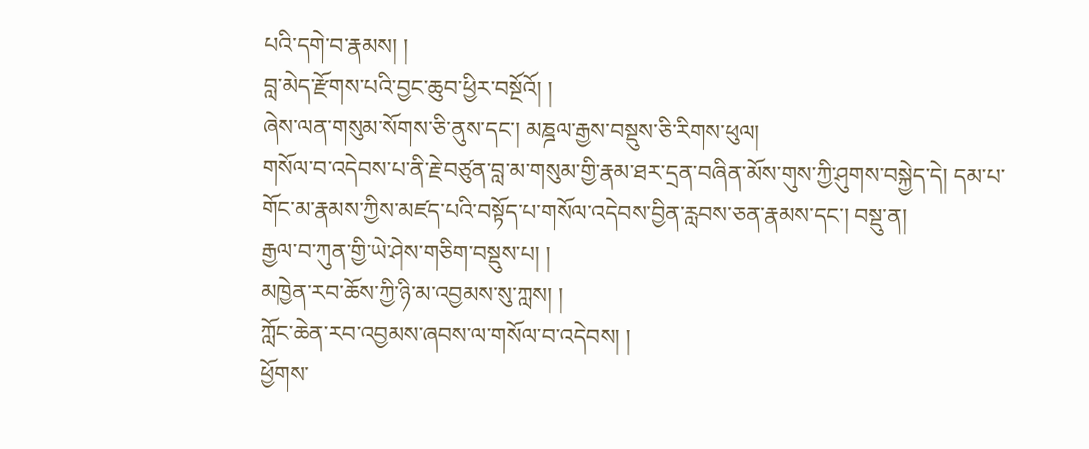པའི་དགེ་བ་རྣམས། །
བླ་མེད་རྫོགས་པའི་བྱང་ཆུབ་ཕྱིར་བསྔོའོ། །
ཞེས་ལན་གསུམ་སོགས་ཅི་ནུས་དང་། མཎྜལ་རྒྱས་བསྡུས་ཅི་རིགས་ཕུལ།
གསོལ་བ་འདེབས་པ་ནི་རྗེ་བཙུན་བླ་མ་གསུམ་གྱི་རྣམ་ཐར་དྲན་བཞིན་མོས་གུས་ཀྱི་ཤུགས་བསྐྱེད་དེ། དམ་པ་གོང་མ་རྣམས་ཀྱིས་མཛད་པའི་བསྟོད་པ་གསོལ་འདེབས་བྱིན་རླབས་ཅན་རྣམས་དང་། བསྡུ་ན།
རྒྱལ་བ་ཀུན་གྱི་ཡེ་ཤེས་གཅིག་བསྡུས་པ། །
མཁྱེན་རབ་ཆོས་ཀྱི་ཉི་མ་འབྱམས་སུ་ཀླས། །
ཀློང་ཆེན་རབ་འབྱམས་ཞབས་ལ་གསོལ་བ་འདེབས། །
ཕྱོགས་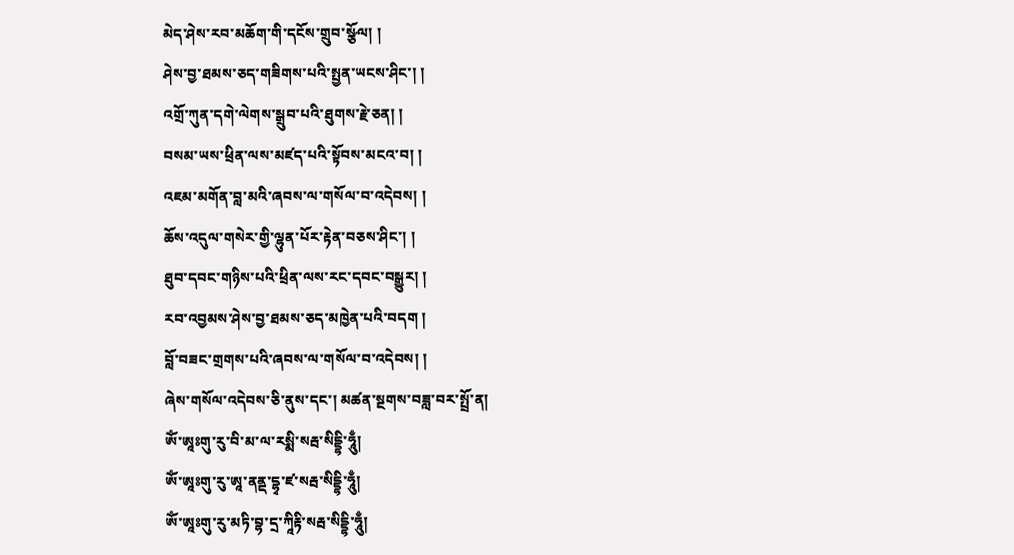མེད་ཤེས་རབ་མཆོག་གི་དངོས་གྲུབ་སྩོལ། །
ཤེས་བྱ་ཐམས་ཅད་གཟིགས་པའི་སྤྱན་ཡངས་ཤིང་། །
འགྲོ་ཀུན་དགེ་ལེགས་སྒྲུབ་པའི་ཐུགས་རྗེ་ཅན། །
བསམ་ཡས་ཕྲིན་ལས་མཛད་པའི་སྟོབས་མངའ་བ། །
འཇམ་མགོན་བླ་མའི་ཞབས་ལ་གསོལ་བ་འདེབས། །
ཆོས་འདུལ་གསེར་གྱི་ལྷུན་པོར་རྟེན་བཅས་ཤིང་། །
ཐུབ་དབང་གཉིས་པའི་ཕྲིན་ལས་རང་དབང་བསྒྱུར། །
རབ་འབྱམས་ཤེས་བྱ་ཐམས་ཅད་མཁྱེན་པའི་བདག །
བློ་བཟང་གྲགས་པའི་ཞབས་ལ་གསོལ་བ་འདེབས། །
ཞེས་གསོལ་འདེབས་ཅི་ནུས་དང་། མཚན་སྔགས་བཟླ་བར་སྤྲོ་ན།
ཨོཾ་ཨཱཿགུ་རུ་བི་མ་ལ་རསྨི་སརྦ་སིདྡྷི་ཧཱུྃ།
ཨོཾ་ཨཱཿགུ་རུ་ཨཱ་ནནྡ་དྷྭ་ཛ་སརྦ་སིདྡྷི་ཧཱུྃ།
ཨོཾ་ཨཱཿགུ་རུ་མཏི་བྷ་དྲ་ཀཱིརྟི་སརྦ་སིདྡྷི་ཧཱུྃ།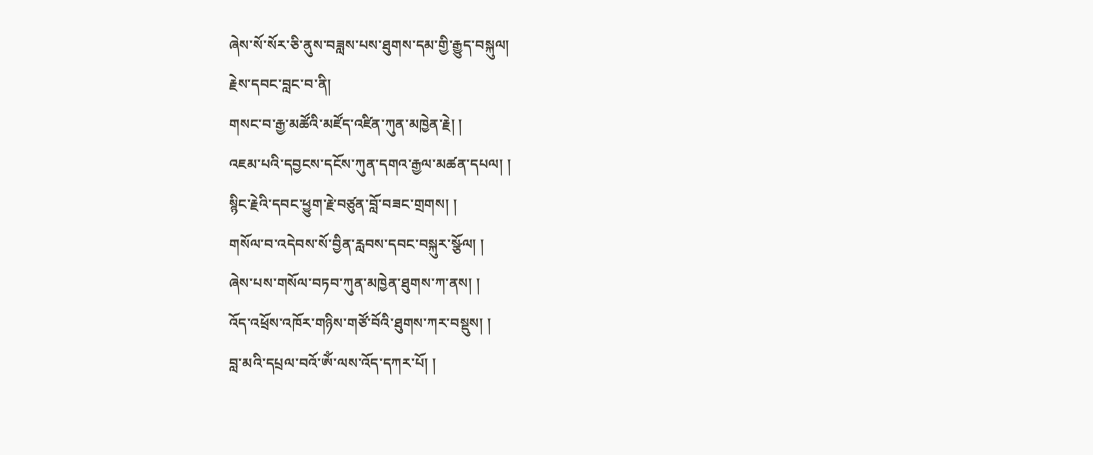ཞེས་སོ་སོར་ཅི་ནུས་བཟླས་པས་ཐུགས་དམ་གྱི་རྒྱུད་བསྐུལ།
རྗེས་དབང་བླང་བ་ནི།
གསང་བ་རྒྱ་མཚོའི་མཛོད་འཛིན་ཀུན་མཁྱེན་རྗེ། །
འཇམ་པའི་དབྱངས་དངོས་ཀུན་དགའ་རྒྱལ་མཚན་དཔལ། །
སྙིང་རྗེའི་དབང་ཕྱུག་རྗེ་བཙུན་བློ་བཟང་གྲགས། །
གསོལ་བ་འདེབས་སོ་བྱིན་རླབས་དབང་བསྐུར་སྩོལ། །
ཞེས་པས་གསོལ་བཏབ་ཀུན་མཁྱེན་ཐུགས་ཀ་ནས། །
འོད་འཕྲོས་འཁོར་གཉིས་གཙོ་བོའི་ཐུགས་ཀར་བསྡུས། །
བླ་མའི་དཔྲལ་བའོ་ཨོཾ་ལས་འོད་དཀར་པོ། །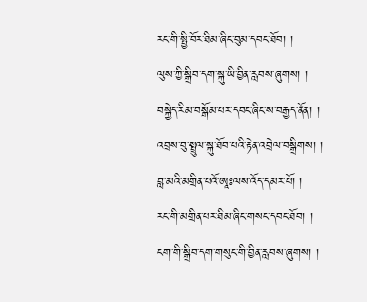རང་གི་སྤྱི་བོར་ཐིམ་ཞིང་བུམ་དབང་ཐོབ། །
ལུས་ཀྱི་སྒྲིབ་དག་སྐུ་ཡི་བྱིན་རླབས་ཞུགས། །
བསྐྱེད་རིམ་བསྒོམ་པར་དབང་ཞིང་ས་བརྒྱད་ནོན། །
འབྲས་བུ་སྤྲུལ་སྐུ་ཐོབ་པའི་རྟེན་འབྲེལ་བསྒྲིགས། །
བླ་མའི་མགྲིན་པའོ་ཨཱཿལས་འོད་དམར་པོ། །
རང་གི་མགྲིན་པར་ཐིམ་ཞིང་གསང་དབང་ཐོབ། །
ངག་གི་སྒྲིབ་དག་གསུང་གི་བྱིན་རླབས་ཞུགས། །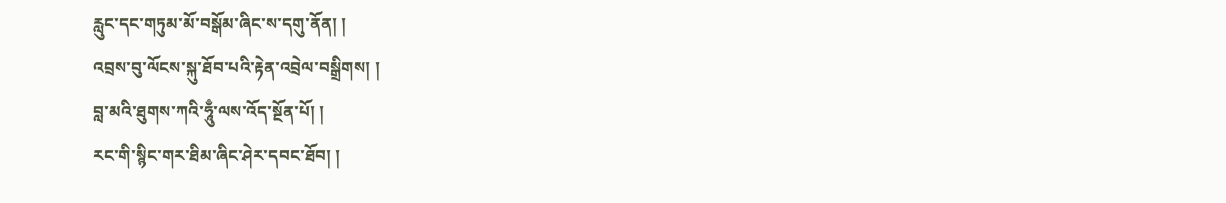རླུང་དང་གཏུམ་མོ་བསྒོམ་ཞིང་ས་དགུ་ནོན། །
འབྲས་བུ་ལོངས་སྐུ་ཐོབ་པའི་རྟེན་འབྲེལ་བསྒྲིགས། །
བླ་མའི་ཐུགས་ཀའི་ཧཱུྃ་ལས་འོད་སྔོན་པོ། །
རང་གི་སྙིང་གར་ཐིམ་ཞིང་ཤེར་དབང་ཐོབ། །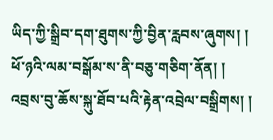ཡིད་ཀྱི་སྒྲིབ་དག་ཐུགས་ཀྱི་བྱིན་རླབས་ཞུགས། །
ཕོ་ཉའི་ལམ་བསྒོམ་ས་ནི་བཅུ་གཅིག་ནོན། །
འབྲས་བུ་ཆོས་སྐུ་ཐོབ་པའི་རྟེན་འབྲེལ་བསྒྲིགས། །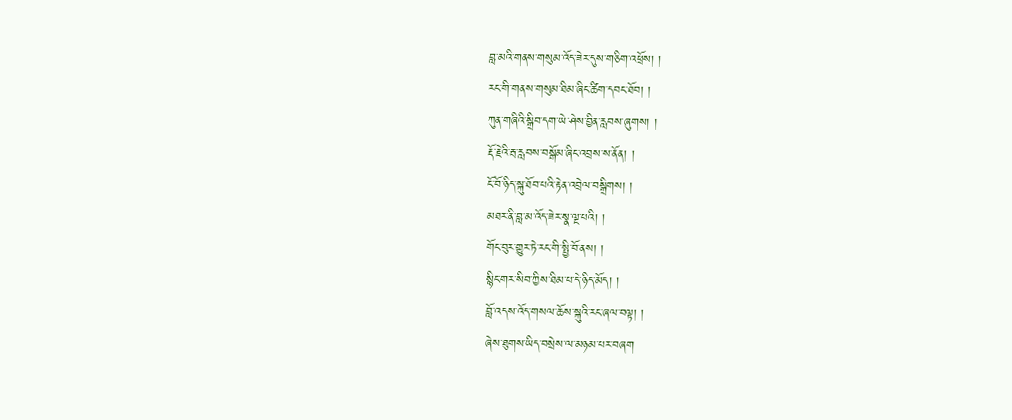བླ་མའི་གནས་གསུམ་འོད་ཟེར་དུས་གཅིག་འཕྲོས། །
རང་གི་གནས་གསུམ་ཐིམ་ཞིང་ཚིག་དབང་ཐོབ། །
ཀུན་གཞིའི་སྒྲིབ་དག་ཡེ་ཤེས་བྱིན་རླབས་ཞུགས། །
རྡོ་རྗེའི་རྦ་རླབས་བསྒོམ་ཞིང་འབྲས་ས་ནོན། །
ངོ་བོ་ཉིད་སྐུ་ཐོབ་པའི་རྟེན་འབྲེལ་བསྒྲིགས། །
མཐར་ནི་བླ་མ་འོད་ཟེར་སྣ་ལྔ་པའི། །
གོང་བུར་གྱུར་ཏེ་རང་གི་སྤྱི་བོ་ནས། །
སྙིང་གར་སིབ་ཀྱིས་ཐིམ་པ་དེ་ཉིད་མོད། །
བློ་འདས་འོད་གསལ་ཆོས་སྐུའི་རང་ཞལ་བལྟ། །
ཞེས་ཐུགས་ཡིད་བསྲེས་ལ་མཉམ་པར་བཞག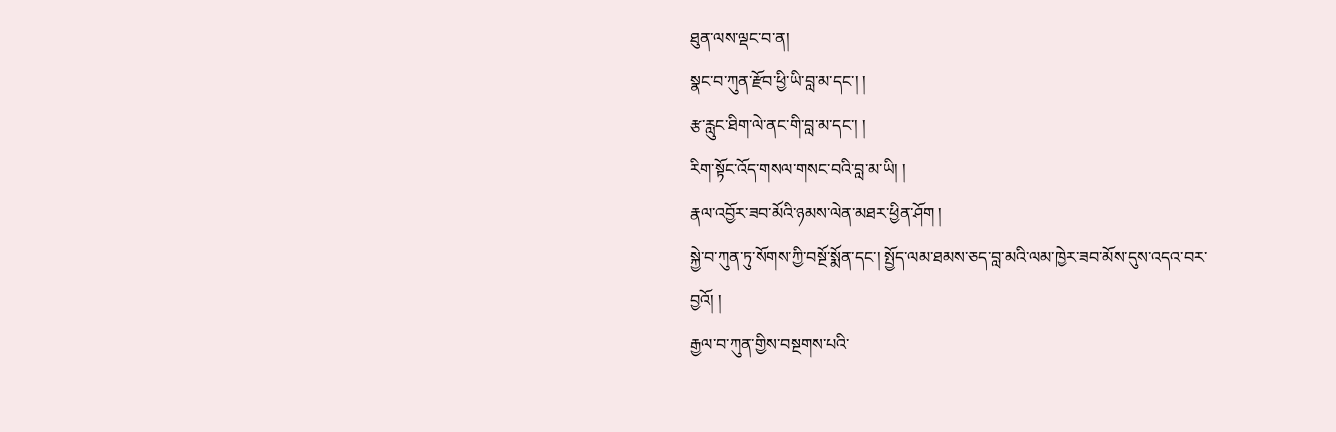ཐུན་ལས་ལྡང་བ་ན།
སྣང་བ་ཀུན་རྫོབ་ཕྱི་ཡི་བླ་མ་དང་། །
རྩ་རླུང་ཐིག་ལེ་ནང་གི་བླ་མ་དང་། །
རིག་སྟོང་འོད་གསལ་གསང་བའི་བླ་མ་ཡི། །
རྣལ་འབྱོར་ཟབ་མོའི་ཉམས་ལེན་མཐར་ཕྱིན་ཤོག །
སྐྱེ་བ་ཀུན་ཏུ་སོགས་ཀྱི་བསྔོ་སྨོན་དང་། སྤྱོད་ལམ་ཐམས་ཅད་བླ་མའི་ལམ་ཁྱེར་ཟབ་མོས་དུས་འདའ་བར་བྱའོ། །
རྒྱལ་བ་ཀུན་གྱིས་བསྔགས་པའི་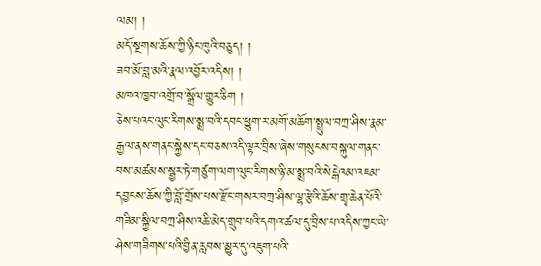ལམ། །
མདོ་སྔགས་ཆོས་ཀྱི་ཉིང་ཁུའི་བཅུད། །
ཟབ་མོ་བླ་མའི་རྣལ་འབྱོར་འདིས། །
མཁའ་ཁྱབ་འགྲོ་བ་སྒྲོལ་གྱུར་ཅིག །
ཅེས་པའང་ལུང་རིགས་སྨྲ་བའི་དབང་ཕྱུག་ར་མགོ་མཆོག་སྤྲུལ་བཀྲ་ཤིས་རྣམ་རྒྱལ་ནས་གནང་སྐྱེས་དང་བཅས་འདི་ལྟར་བྲིས་ཞེས་གསུངས་བསྐུལ་གནང་བས་མཚམས་སྦྱར་ཏེ་གཙུག་ལག་ལུང་རིགས་ཉི་མ་སྨྲ་བའི་སེངྒེའམ་འཇམ་དབྱངས་ཆོས་ཀྱི་བློ་གྲོས་པས་རྫོང་གསར་བཀྲ་ཤིས་ལྷ་རྩེའི་ཆོས་གྲྭ་ཆེན་པོའི་གཟིམ་སྐྱིལ་བཀྲ་ཤིས་འཆི་མེད་གྲུབ་པའི་དགའ་ཚལ་དུ་བྲིས་པ་འདིས་ཀྱང་ཡེ་ཤེས་གཟིགས་པའི་བྱིན་རླབས་མྱུར་དུ་འཇུག་པའི་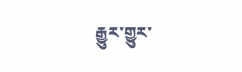རྒྱུར་གྱུར་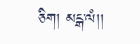ཅིག། མངྒ་ལཾ།།